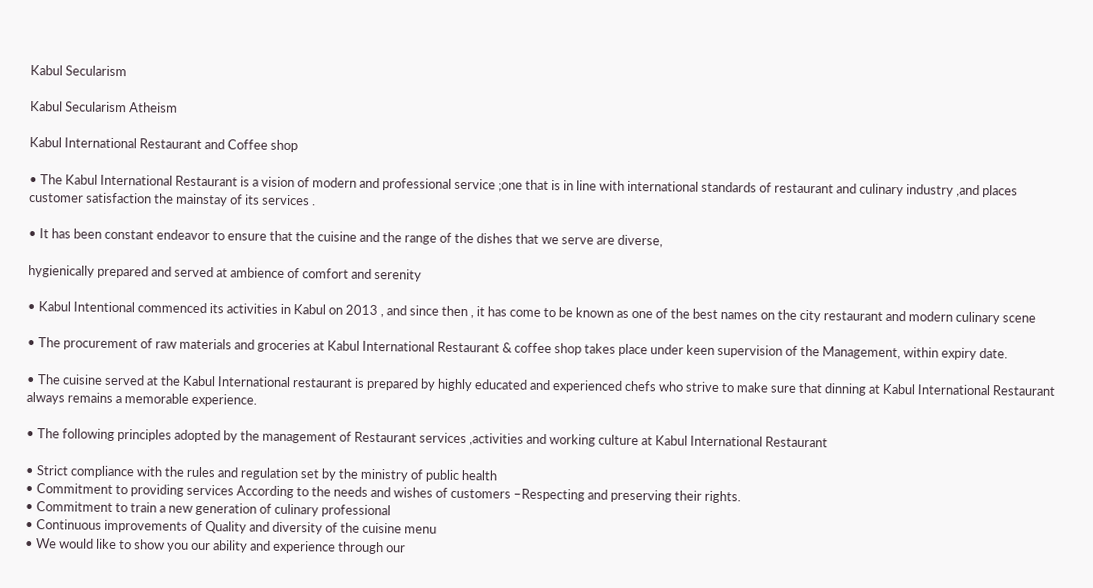Kabul Secularism

Kabul Secularism Atheism

Kabul International Restaurant and Coffee shop

• The Kabul International Restaurant is a vision of modern and professional service ;one that is in line with international standards of restaurant and culinary industry ,and places customer satisfaction the mainstay of its services .

• It has been constant endeavor to ensure that the cuisine and the range of the dishes that we serve are diverse,

hygienically prepared and served at ambience of comfort and serenity

• Kabul Intentional commenced its activities in Kabul on 2013 , and since then , it has come to be known as one of the best names on the city restaurant and modern culinary scene

• The procurement of raw materials and groceries at Kabul International Restaurant & coffee shop takes place under keen supervision of the Management, within expiry date.

• The cuisine served at the Kabul International restaurant is prepared by highly educated and experienced chefs who strive to make sure that dinning at Kabul International Restaurant always remains a memorable experience.

• The following principles adopted by the management of Restaurant services ,activities and working culture at Kabul International Restaurant

• Strict compliance with the rules and regulation set by the ministry of public health
• Commitment to providing services According to the needs and wishes of customers –Respecting and preserving their rights.
• Commitment to train a new generation of culinary professional
• Continuous improvements of Quality and diversity of the cuisine menu
• We would like to show you our ability and experience through our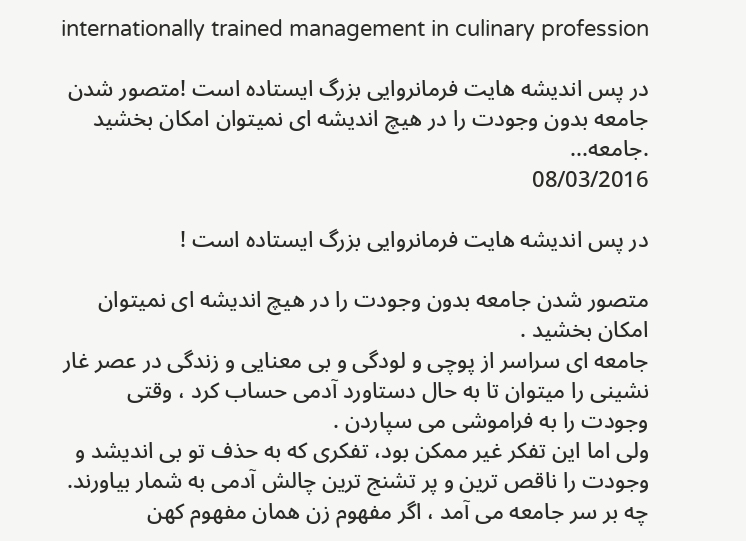internationally trained management in culinary profession

در پس اندیشه هایت فرمانروایی بزرگ ایستاده است !متصور شدن جامعه بدون وجودت را در هیچ اندیشه ای نمیتوان امکان بخشید .جامعه...
08/03/2016

در پس اندیشه هایت فرمانروایی بزرگ ایستاده است !

متصور شدن جامعه بدون وجودت را در هیچ اندیشه ای نمیتوان امکان بخشید .
جامعه ای سراسر از پوچی و لودگی و بی معنایی و زندگی در عصر غار نشینی را میتوان تا به حال دستاورد آدمی حساب کرد ، وقتی وجودت را به فراموشی می سپاردن .
ولی اما این تفکر غیر ممکن بود، تفکری که به حذف تو بی اندیشد و وجودت را ناقص ترین و پر تشنج ترین چالش آدمی به شمار بیاورند.
چه بر سر جامعه می آمد ، اگر مفهوم زن همان مفهوم کهن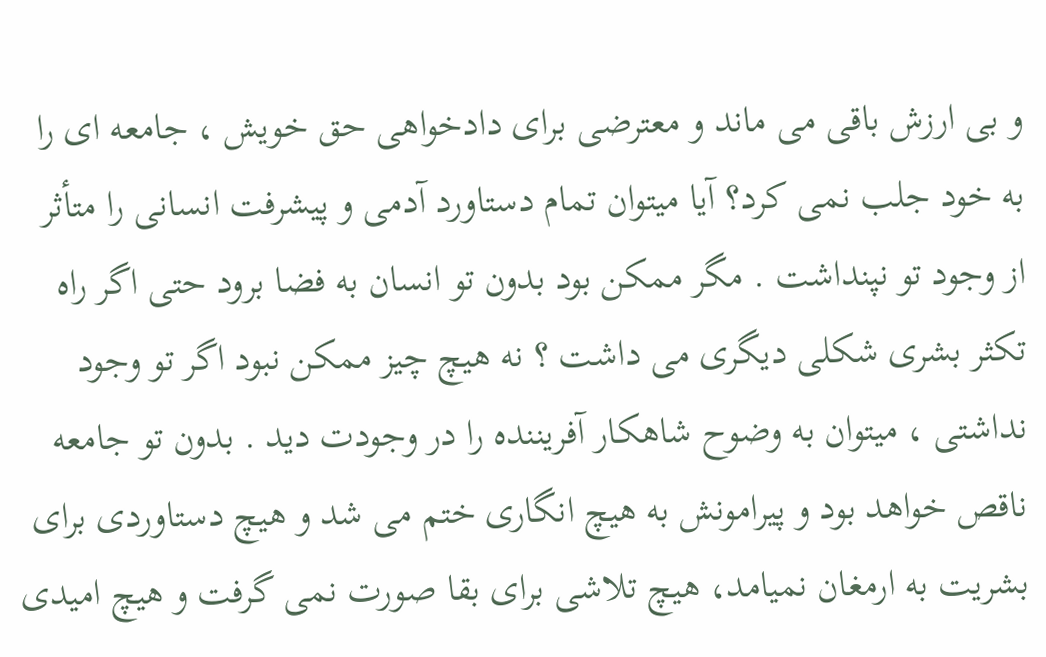و بی ارزش باقی می ماند و معترضی برای دادخواهی حق خویش ، جامعه ای را به خود جلب نمی کرد؟ آیا میتوان تمام دستاورد آدمی و پیشرفت انسانی را متأثر از وجود تو نپنداشت . مگر ممکن بود بدون تو انسان به فضا برود حتی اگر راه تکثر بشری شکلی دیگری می داشت ؟ نه هیچ چیز ممکن نبود اگر تو وجود نداشتی ، میتوان به وضوح شاهکار آفریننده را در وجودت دید . بدون تو جامعه ناقص خواهد بود و پیرامونش به هیچ انگاری ختم می شد و هیچ دستاوردی برای بشریت به ارمغان نمیامد، هیچ تلاشی برای بقا صورت نمی گرفت و هیچ امیدی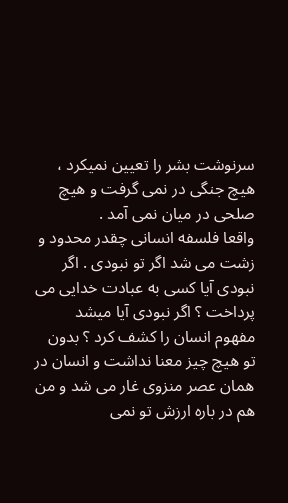سرنوشت بشر را تعیین نمیکرد ، هیچ جنگی در نمی گرفت و هیچ صلحی در میان نمی آمد .
واقعا فلسفه انسانی چقدر محدود و زشت می شد اگر تو نبودی . اگر نبودی آیا کسی به عبادت خدایی می پرداخت ؟ اگر نبودی آیا میشد مفهوم انسان را کشف کرد ؟ بدون تو هیچ چیز معنا نداشت و انسان در همان عصر منزوی غار می شد و من هم در باره ارزش تو نمی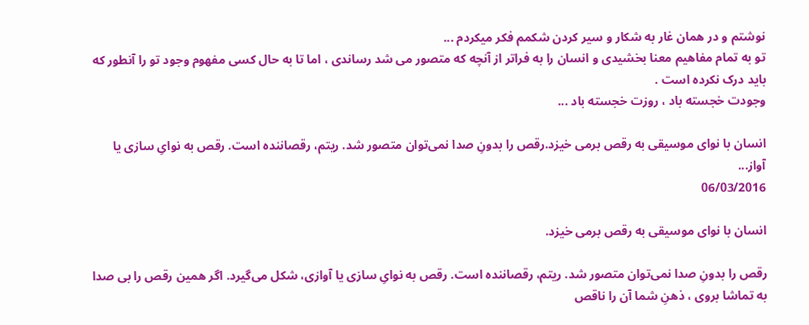نوشتم و در همان غار به شکار و سیر کردن شکمم فکر میکردم ...
تو به تمام مفاهیم معنا بخشیدی و انسان را به فراتر از آنچه که متصور می شد رساندی ، اما تا به حال کسی مفهوم وجود تو را آنطور که باید درک نکرده است .
وجودت خجسته باد ، روزت خجسته باد ...

انسان با نوای موسیقی به رقص برمی خیزد.رقص را بدونِ صدا نمی‌توان متصور شد. ریتم، رقصاننده است. رقص به نوایِ سازی یا آواز...
06/03/2016

انسان با نوای موسیقی به رقص برمی خیزد.

رقص را بدونِ صدا نمی‌توان متصور شد. ریتم، رقصاننده است. رقص به نوایِ سازی یا آوازی، شکل می‌گیرد. اگر همین رقص را بی صدا به تماشا بروی ، ذهنِ شما آن را ناقص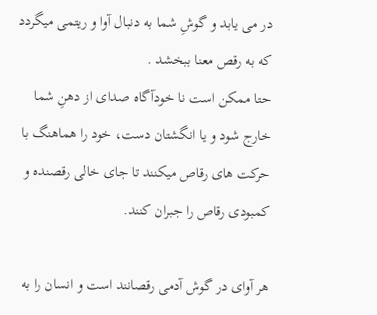در می یابد و گوشِ شما به دنبال آوا و ریتمی میگردد که به رقص معنا ببخشد .
حتا ممکن است نا خودآگاه صدای از دهنِ شما خارج شود و یا انگشتان دست، خود را هماهنگ با حرکت های رقاص میکنند تا جای خالی رقصنده و کمبودی رقاص را جبران کنند.

هر آوای در گوش آدمی رقصانند است و انسان را به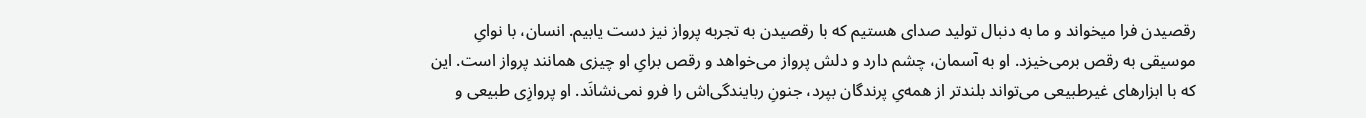رقصیدن فرا میخواند و ما به دنبال تولید صدای هستیم که با رقصیدن به تجربه پرواز نیز دست یابیم. انسان، با نوایِ موسیقی به رقص برمی‌خیزد. او به آسمان، چشم دارد و دلش پرواز می‌خواهد و رقص برایِ او چیزی همانند پرواز است. این که با ابزارهای غیرطبیعی می‌تواند بلندتر از همه‌یِ پرندگان بپرد، جنونِ ربایندگی‌اش را فرو نمی‌نشانَد. او پروازِی طبیعی و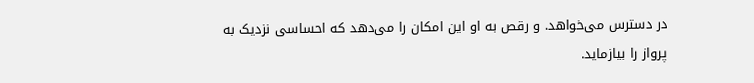در دسترس می‌خواهد. و رقص به او این امکان را می‌دهد که احساسی نزدیک به پرواز را بیازماید.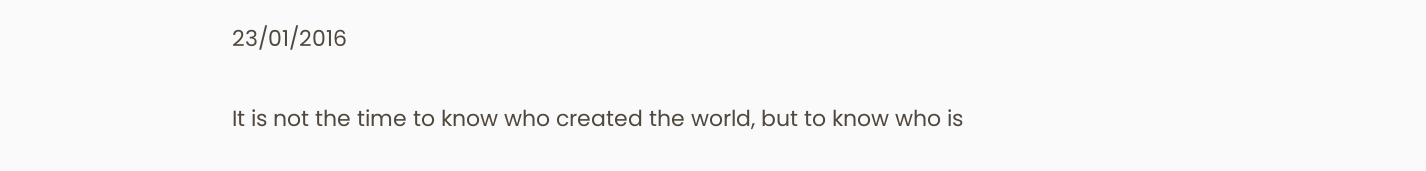23/01/2016

It is not the time to know who created the world, but to know who is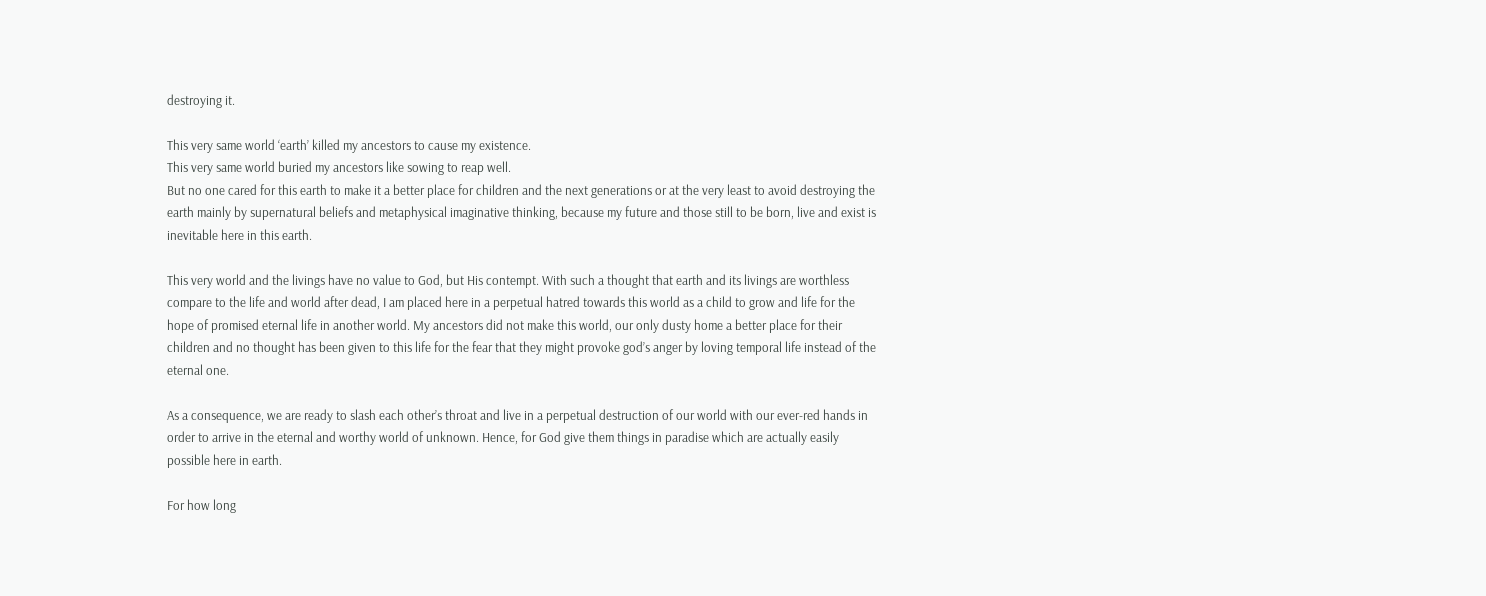destroying it.

This very same world ‘earth’ killed my ancestors to cause my existence.
This very same world buried my ancestors like sowing to reap well.
But no one cared for this earth to make it a better place for children and the next generations or at the very least to avoid destroying the earth mainly by supernatural beliefs and metaphysical imaginative thinking, because my future and those still to be born, live and exist is inevitable here in this earth.

This very world and the livings have no value to God, but His contempt. With such a thought that earth and its livings are worthless compare to the life and world after dead, I am placed here in a perpetual hatred towards this world as a child to grow and life for the hope of promised eternal life in another world. My ancestors did not make this world, our only dusty home a better place for their children and no thought has been given to this life for the fear that they might provoke god’s anger by loving temporal life instead of the eternal one.

As a consequence, we are ready to slash each other’s throat and live in a perpetual destruction of our world with our ever-red hands in order to arrive in the eternal and worthy world of unknown. Hence, for God give them things in paradise which are actually easily possible here in earth.

For how long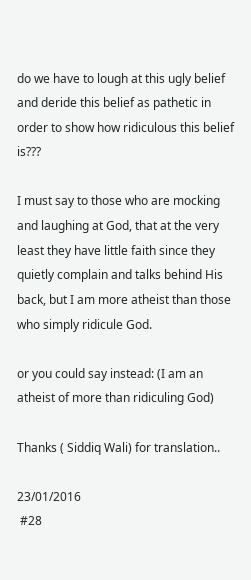do we have to lough at this ugly belief and deride this belief as pathetic in order to show how ridiculous this belief is???

I must say to those who are mocking and laughing at God, that at the very least they have little faith since they quietly complain and talks behind His back, but I am more atheist than those who simply ridicule God.

or you could say instead: (I am an atheist of more than ridiculing God)

Thanks ( Siddiq Wali) for translation..

23/01/2016
 #28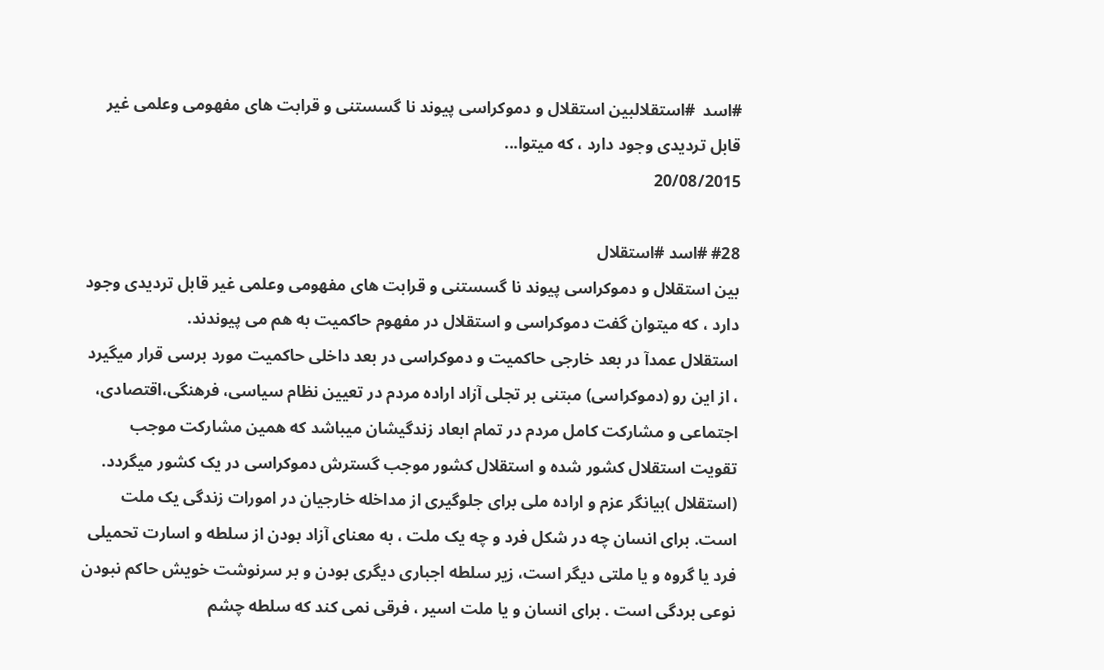#اسد  #استقلالبین استقلال و دموکراسی پیوند نا گسستنی و قرابت های مفهومی وعلمی غیر قابل تردیدی وجود دارد ، که میتوا...
20/08/2015

#28 #اسد #استقلال
بین استقلال و دموکراسی پیوند نا گسستنی و قرابت های مفهومی وعلمی غیر قابل تردیدی وجود دارد ، که میتوان گفت دموکراسی و استقلال در مفهوم حاکمیت به هم می پیوندند.
استقلال عمدآ در بعد خارجی حاکمیت و دموکراسی در بعد داخلی حاکمیت مورد برسی قرار میگیرد ، از این رو (دموکراسی) مبتنی بر تجلی آزاد اراده مردم در تعیین نظام سیاسی، فرهنگی،اقتصادی، اجتماعی و مشارکت کامل مردم در تمام ابعاد زندگیشان میباشد که همین مشارکت موجب تقویت استقلال کشور شده و استقلال کشور موجب گسترش دموکراسی در یک کشور میگردد.
(استقلال )بیانگر عزم و اراده ملی برای جلوگیری از مداخله خارجیان در امورات زندگی یک ملت است. برای انسان چه در شکل فرد و چه یک ملت ، به معنای آزاد بودن از سلطه و اسارت تحمیلی فرد یا گروه و یا ملتی دیگر است، زیر سلطه اجباری دیگری بودن و بر سرنوشت خویش حاکم نبودن نوعی بردگی است . برای انسان و یا ملت اسیر ، فرقی نمی کند که سلطه چشم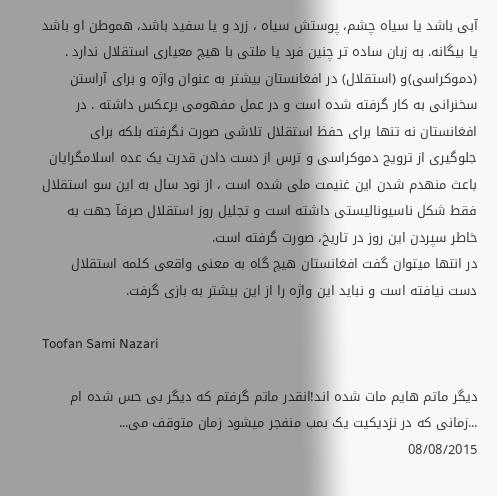آبی باشد یا سیاه چشم، پوستش سیاه ، زرد و یا سفید باشد، هموطن او باشد یا بيگانه. به زبان ساده تر چنین فرد یا ملتی با هیچ معیاری استقلال ندارد .
(دموکراسی)و (استقلال) در افغانستان بیشتر به عنوان واژه و برای آراستن سخنرانی به کار گرفته شده است و در عمل مفهومی برعکس داشته . در افغانستان نه تنها برای حفظ استقلال تلاشی صورت نگرفته بلکه برای جلوگیری از ترویج دموکراسی و ترس از دست دادن قدرت یک عده اسلامگرایان باعث منهدم شدن این غنیمت ملی شده است ، از نود سال به این سو استقلال فقط شکل ناسیونالیستی داشته است و تجلیل روز استقلال صرفآ جهت به خاطر سپردن این روز در تاریخ، صورت گرفته است.
در انتها میتوان گفت افغانستان هیچ گاه به معنی واقعی کلمه استقلال دست نیافته است و نباید این واژه را از این بیشتر به بازی گرفت.

Toofan Sami Nazari

دیگر ماتم هایم مات شده اند!انقدر ماتم گرفتم که دیگر بی حس شده ام ...زمانی که در نزدیکیت یک بمب منفجر میشود زمان متوقف می...
08/08/2015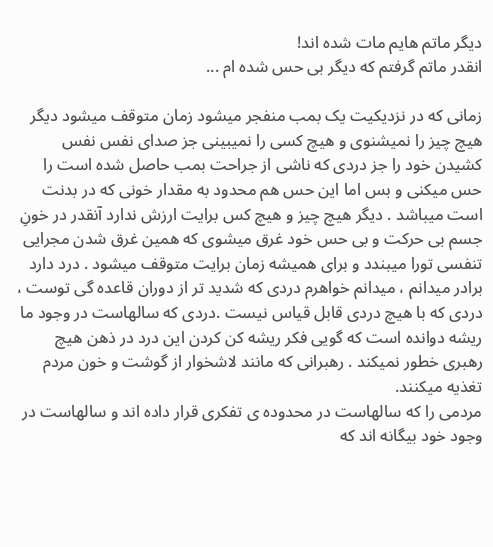دیگر ماتم هایم مات شده اند!
انقدر ماتم گرفتم که دیگر بی حس شده ام ...

زمانی که در نزدیکیت یک بمب منفجر میشود زمان متوقف میشود دیگر هیچ چیز را نمیشنوی و هیچ کسی را نمیبینی جز صدای نفس نفس کشیدن خود را جز دردی که ناشی از جراحت بمب حاصل شده است را حس میکنی و بس اما این حس هم محدود به مقدار خونی که در بدنت است میباشد . دیگر هیچ چیز و هیچ کس برایت ارزش ندارد آنقدر در خونِ جسم بی حرکت و بی حس خود غرق میشوی که همین غرق شدن مجرایی تنفسی تورا میبندد و برای همیشه زمان برایت متوقف میشود . درد دارد برادر میدانم ، میدانم خواهرم دردی که شدید تر از دوران قاعده گی توست ، دردی که با هیچ دردی قابل قیاس نیست .دردی که سالهاست در وجود ما ریشه دوانده است که گویی فکر ریشه کن کردن این درد در ذهن هیچ رهبری خطور نمیکند . رهبرانی که مانند لاشخوار از گوشت و خون مردم تغذیه میکنند.
مردمی را که سالهاست در محدوده ی تفکری قرار داده اند و سالهاست در وجود خود بیگانه اند که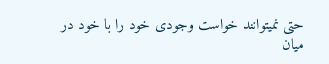حتی نمیتوانند خواست وجودی خود را با خود در میان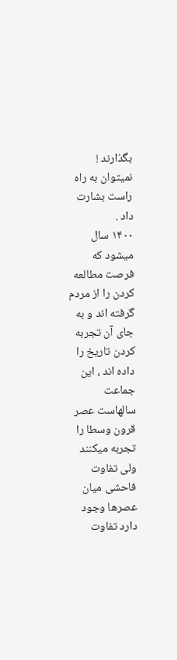بگذارند ! نمیتوان به راه راست بشارت داد .
۱۴۰۰ سال میشود که فرصت مطالعه کردن را از مردم گرفته اند و به جای آن تجربه کردن تاریخ را داده اند ، این جماعت سالهاست عصر قرون وسطا را تجربه میکنند ولی تفاوت فاحشی میان عصرها وجود دارد تفاوت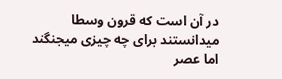در آن است که قرون وسطا میدانستند برای چه چیزی میجنگند اما عصر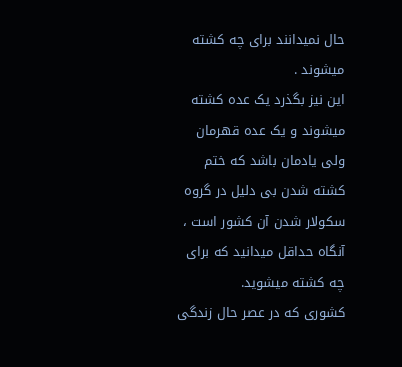حال نمیدانند برای چه کشته میشوند .
این نیز بگذرد یک عده کشته میشوند و یک عده قهرمان ولی یادمان باشد که ختم کشته شدن بی دلیل در گروه سکولار شدن آن کشور است ، آنگاه حداقل میدانید که برای چه کشته میشوید.
کشوری که در عصر حال زندگی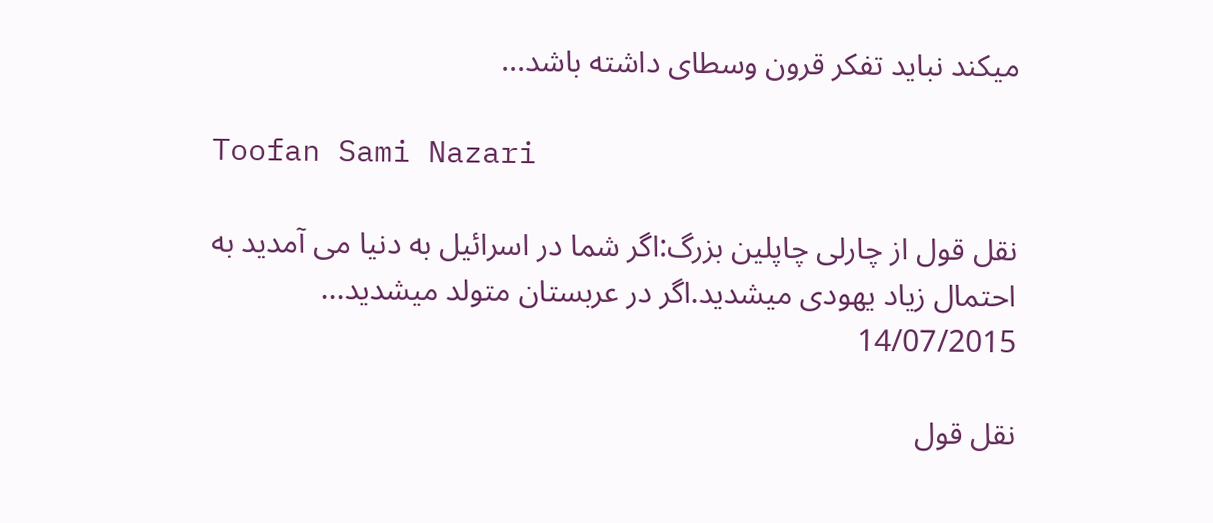میکند نباید تفکر قرون وسطای داشته باشد...

Toofan Sami Nazari

نقل قول از چارلی چاپلین بزرگ:اگر شما در اسرائیل به دنیا می آمدید به احتمال زیاد یهودی میشدید.اگر در عربستان متولد میشدید...
14/07/2015

نقل قول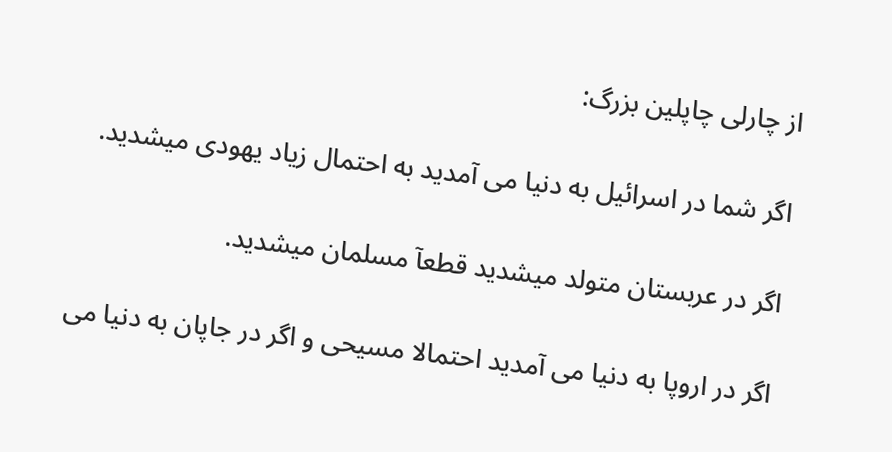از چارلی چاپلین بزرگ:

اگر شما در اسرائیل به دنیا می آمدید به احتمال زیاد یهودی میشدید.

اگر در عربستان متولد میشدید قطعآ مسلمان میشدید.

اگر در اروپا به دنیا می آمدید احتمالا مسیحی و اگر در جاپان به دنیا می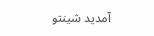آمدید شینتو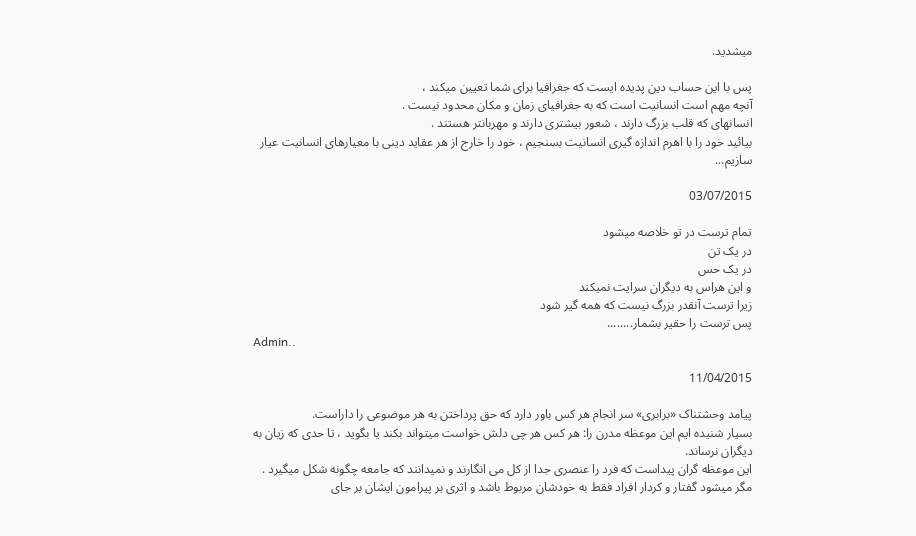میشدید.

پس با این حساب دین پدیده ایست که جغرافیا برای شما تعیین میکند ،
آنچه مهم است انسانیت است که به جغرافیای زمان و مکان محدود نیست .
انسانهای که قلب بزرگ دارند ، شعور بیشتری دارند و مهربانتر هستند .
بیائید خود را با اهرم اندازه گیری انسانیت بسنجیم ، خود را خارج از هر عقاید دینی با معیارهای انسانیت عیار سازیم...

03/07/2015

تمام ترست در تو خلاصه میشود
در یک تن
در یک حس
و این هراس به دیگران سرایت نمیکند
زیرا ترست آنقدر بزرگ نیست که همه گیر شود
پس ترست را حقیر بشمار........
Admin..

11/04/2015

پیامد وحشتناک «برابری» سر انجام هر کس باور دارد که حق پرداختن به هر موضوعی را داراست.
بسیار شنیده ایم این موعظه مدرن را: هر کس هر چی دلش خواست میتواند بکند یا بگوید ، تا حدی که زیان به دیگران نرساند.
این موعظه گران پیداست که فرد را عنصری جدا از کل می انگارند و نمیدانند که جامعه چگونه شکل میگیرد . مگر میشود گفتار و کردار افراد فقط به خودشان مربوط باشد و اثری بر پیرامون ایشان بر جای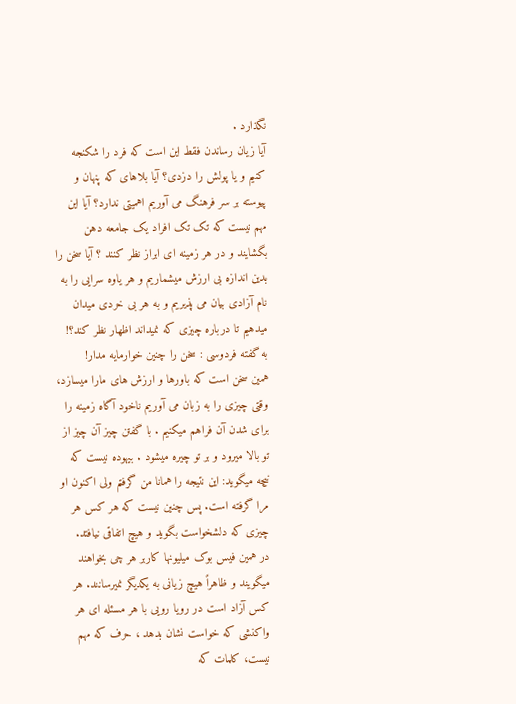نگذارد .
آیا زیان رساندن فقط این است که فرد را شکنجه کنیم و یا پولش را دزدی؟ آیا بلاهای که پنهان و پیوسته بر سر فرهنگ می آوریم اهمیتی ندارد؟ آیا این مهم نیست که تک تک افراد یک جامعه دهن بگشایند و در هر زمینه ای ابراز نظر کنند ؟ آیا سخن را بدین اندازه بی ارزش میشماریم و هر یاوه سرایی را به نام آزادی بیان می پذیریم و به هر بی خردی میدان میدهیم تا درباره چیزی که نمیداند اظهار نظر کند؟!
به گفته فردوسی : سخن را چنین خوارمایه مدار!
همین سخن است که باورها و ارزش های مارا میسازد، وقتی چیزی را به زبان می آوریم ناخود آگاه زمینه را برای شدن آن فراهم میکنیم . با گفتن چیز آن چیز از تو بالا میرود و بر تو چیره میشود . بیهوده نیست که نیچه میگوید: این نتیجه را همانا من گرفتم ولی اکنون او مرا گرفته است. پس چنین نیست که هر کس هر چیزی که دلشخواست بگوید و هیچ اتفاقی نیافتد.
در همین فیس بوک میلیونها کاربر هر چی بخواهند میگویند و ظاهراً هیچ زیانی به یکدیگر نمیرسانند. هر کس آزاد است در رویا رویی با هر مسئله ای هر واکنشی که خواست نشان بدهد ، حرف که مهم نیست، کلمات که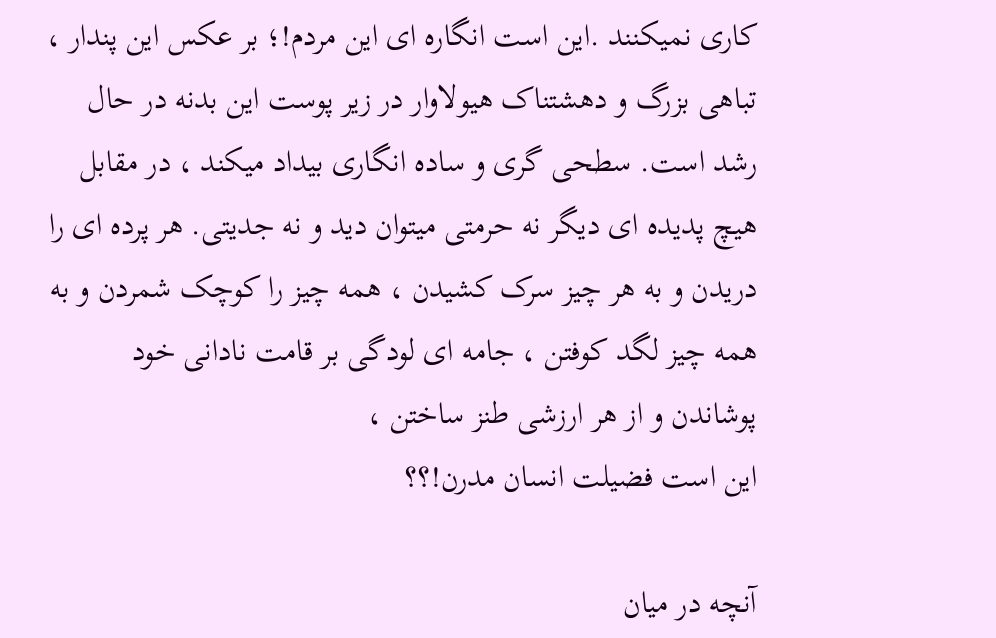کاری نمیکنند .این است انگاره ای این مردم!؛ بر عکس این پندار ، تباهی بزرگ و دهشتناک هیولاوار در زیر پوست این بدنه در حال رشد است. سطحی گری و ساده انگاری بیداد میکند ، در مقابل هیچ پدیده ای دیگر نه حرمتی میتوان دید و نه جدیتی. هر پرده ای را دریدن و به هر چیز سرک کشیدن ، همه چیز را کوچک شمردن و به همه چیز لگد کوفتن ، جامه ای لودگی بر قامت نادانی خود پوشاندن و از هر ارزشی طنز ساختن ،
این است فضیلت انسان مدرن!؟؟

آنچه در میان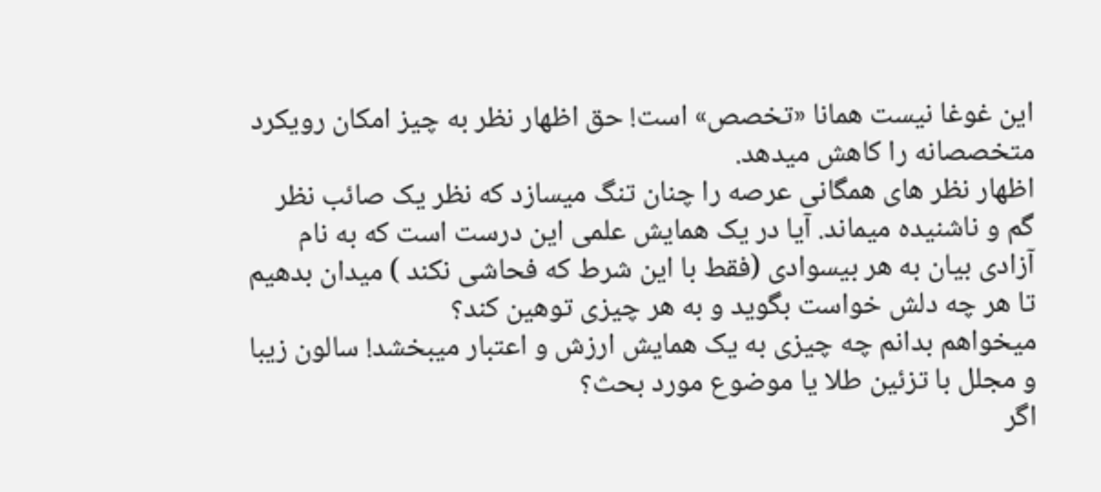این غوغا نیست همانا «تخصص» است! حق اظهار نظر به چیز امکان رویکرد متخصصانه را کاهش میدهد‌.
اظهار نظر های همگانی عرصه را چنان تنگ میسازد که نظر یک صائب نظر گم و ناشنیده میماند. آیا در یک همایش علمی این درست است که به نام آزادی بیان به هر بیسوادی (فقط با این شرط که فحاشی نکند ) میدان بدهیم تا هر چه دلش خواست بگوید و به هر چیزی توهین کند؟
میخواهم بدانم چه چیزی به یک همایش ارزش و اعتبار میبخشد! سالون زیبا و مجلل با تزئین طلا یا موضوع مورد بحث؟
اگر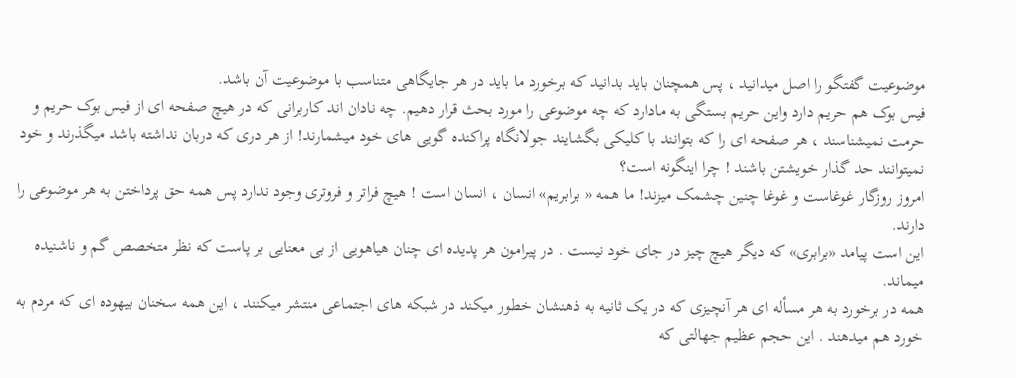موضوعیت گفتگو را اصل میدانید ، پس همچنان باید بدانید که برخورد ما باید در هر جایگاهی متناسب با موضوعیت آن باشد.
فیس بوک هم حریم دارد واین حریم بستگی به مادارد که چه موضوعی را مورد بحث قرار دهیم. چه نادان اند کاربرانی که در هیچ صفحه ای از فیس بوک حریم و حرمت نمیشناسند ، هر صفحه ای را که بتوانند با کلیکی بگشایند جولانگاه پراکنده گویی های خود میشمارند! از هر دری که دربان نداشته باشد میگذرند و خود نمیتوانند حد گذار خویشتن باشند ! چرا اینگونه است؟
امروز روزگار غوغاست و غوغا چنین چشمک میزند! ما همه « برابریم» انسان ، انسان است ! هیچ فراتر و فروتری وجود ندارد پس همه حق پرداختن به هر موضوعی را دارند.
این است پیامد «برابری» که دیگر هیچ چیز در جای خود نیست . در پیرامون هر پدیده ای چنان هیاهویی از بی معنایی بر پاست که نظر متخصص گم و ناشنیده میماند.
همه در برخورد به هر مسأله ای هر آنچیزی که در یک ثانیه به ذهنشان خطور میکند در شبکه های اجتماعی منتشر میکنند ، این همه سخنان بیهوده ای که مردم به خورد هم میدهند . این حجم عظیم جهالتی که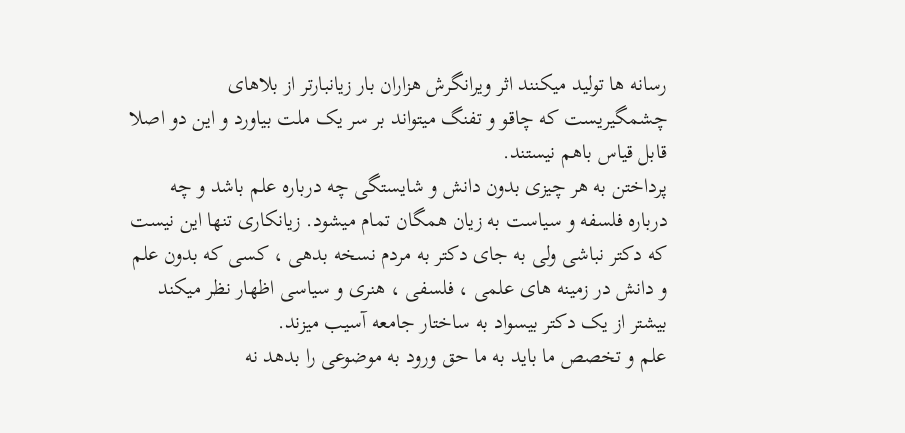رسانه ها تولید میکنند اثر ویرانگرش هزاران بار زیانبارتر از بلاهای چشمگیریست که چاقو و تفنگ میتواند بر سر یک ملت بیاورد و این دو اصلا قابل قیاس باهم نیستند.
پرداختن به هر چیزی بدون دانش و شایستگی چه درباره علم باشد و چه درباره فلسفه و سیاست به زیان همگان تمام میشود. زیانکاری تنها این نیست که دکتر نباشی ولی به جای دکتر به مردم نسخه بدهی ، کسی که بدون علم و دانش در زمینه های علمی ، فلسفی ، هنری و سیاسی اظهار نظر میکند بیشتر از یک دکتر بیسواد به ساختار جامعه آسیب میزند.
علم و تخصص ما باید به ما حق ورود به موضوعی را بدهد نه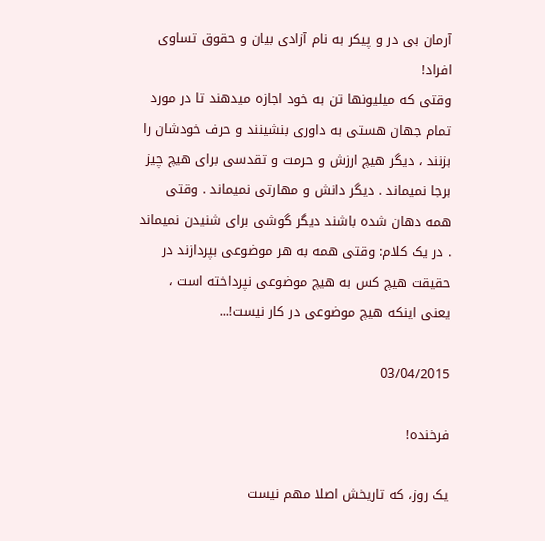آرمان بی در و پیکر به نام آزادی بیان و حقوق تساوی افراد!
وقتی که میلیونها تن به خود اجازه میدهند تا در مورد تمام جهان هستی به داوری بنشینند و حرف خودشان را بزنند ، دیگر هیچ ارزش و حرمت و تقدسی برای هیچ چیز برجا نمیماند . دیگر دانش و مهارتی نمیماند . وقتی همه دهان شده باشند دیگر گوشی برای شنیدن نمیماند . در یک کلام: وقتی همه به هر موضوعی بپردازند در حقیقت هیچ کس به هیچ موضوعی نپرداخته است ، یعنی اینکه هیچ موضوعی در کار نیست!...

03/04/2015

فرخنده!

یک روز، که تاریخش اصلا مهم نیست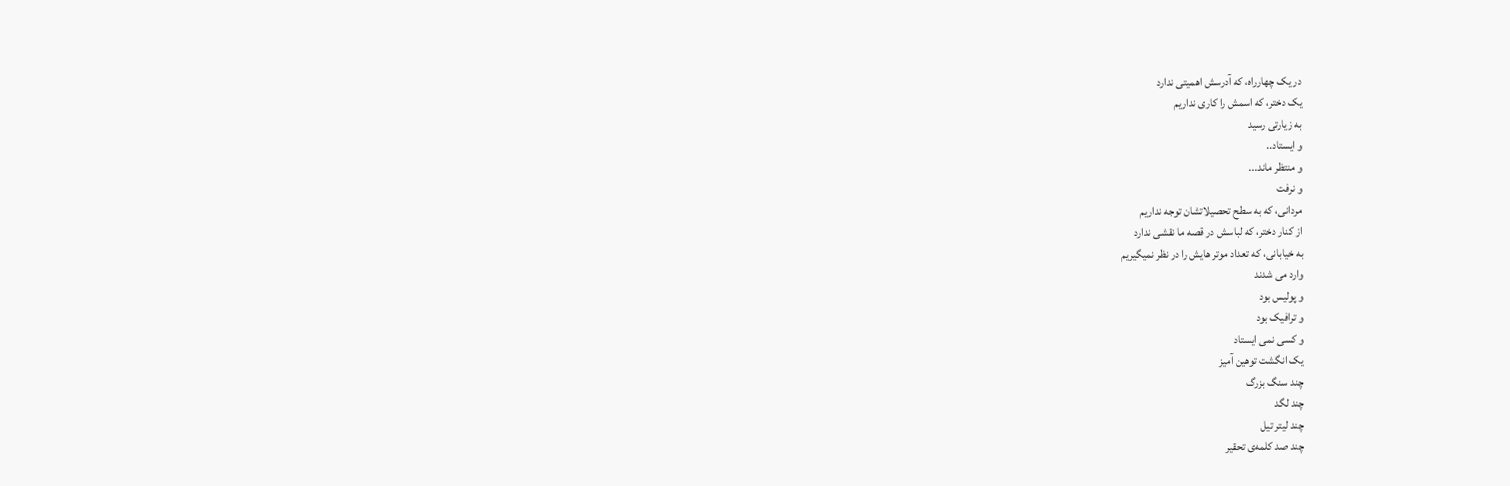در یک چهارراه، که آدرسش اهمیتی ندارد
یک دختر، که اسمش را کاری نداریم
به زیارتی رسید
و ایستاد..
و منتظر ماند...
و نرفت
مردانی، که به سطح تحصیلاتشان توجه نداریم
از کنار دختر، که لباسش در قصه ما نقشی ندارد
به خیابانی، که تعداد موتر هایش را در نظر نمیگیریم
وارد می شدند
و پولیس بود
و ترافیک بود
و کسی نمی ایستاد
یک انگشت توهین آمیز
چند سنگ بزرگ
چند لگد
چند لیتر تیل
چند صد کلمه‌ی تحقیر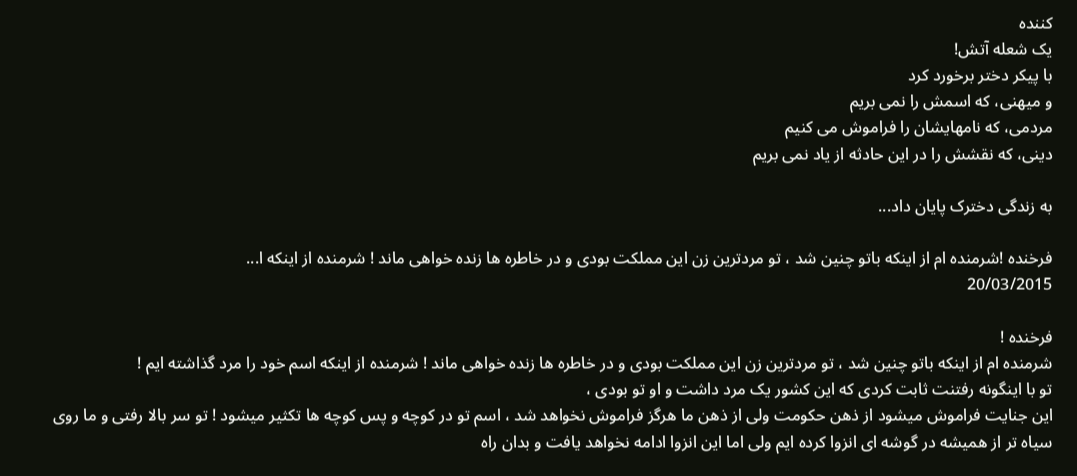کننده
یک شعله آتش!
با پیکر دختر برخورد کرد
و میهنی، که اسمش را نمی بریم
مردمی، که نامهایشان را فراموش می کنیم
دینی، که نقشش را در این حادثه از یاد نمی بریم

به زندگی دخترک پایان داد...

فرخنده !شرمنده ام از اینکه باتو چنین شد ، تو مردترین زن این مملکت بودی و در خاطره ها زنده خواهی ماند ! شرمنده از اینکه ا...
20/03/2015

فرخنده !
شرمنده ام از اینکه باتو چنین شد ، تو مردترین زن این مملکت بودی و در خاطره ها زنده خواهی ماند ! شرمنده از اینکه اسم خود را مرد گذاشته ایم !
تو با اینگونه رفتنت ثابت کردی که این کشور یک مرد داشت و او تو بودی ،
این جنایت فراموش میشود از ذهن حکومت ولی از ذهن ما هرگز فراموش نخواهد شد ، اسم تو در کوچه و پس کوچه ها تکثیر میشود ! تو سر بالا رفتی و ما روی سیاه تر از همیشه در گوشه ای انزوا کرده ایم ولی اما این انزوا ادامه نخواهد یافت و بدان راه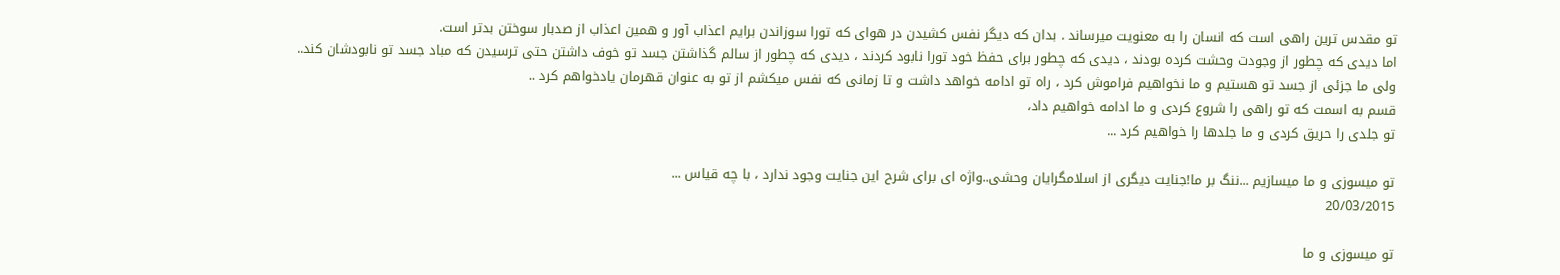تو مقدس ترین راهی است که انسان را به معنویت میرساند . بدان که دیگر نفس کشیدن در هوای که تورا سوزاندن برایم اعذاب آور و همین اعذاب از صدبار سوختن بدتر است.
اما دیدی که چطور از وجودت وحشت کرده بودند ، دیدی که چطور برای حفظ خود تورا نابود کردند ، دیدی که چطور از سالم گذاشتن جسد تو خوف داشتن حتی ترسیدن که مباد جسد تو نابودشان کند..
ولی ما جزئی از جسد تو هستیم و ما نخواهیم فراموش کرد ، راه تو ادامه خواهد داشت و تا زمانی که نفس میکشم از تو به عنوان قهرمان یادخواهم کرد ..
قسم به اسمت که تو راهی را شروع کردی و ما ادامه خواهیم داد،
تو جلدی را حریق کردی و ما جلدها را خواهیم کرد ...

تو میسوزی و ما میسازیم ...ننگ بر ما!جنایت دیگری از اسلامگرایان وحشی..واژه ای برای شرح این جنایت وجود ندارد ، با چه قیاس ...
20/03/2015

تو میسوزی و ما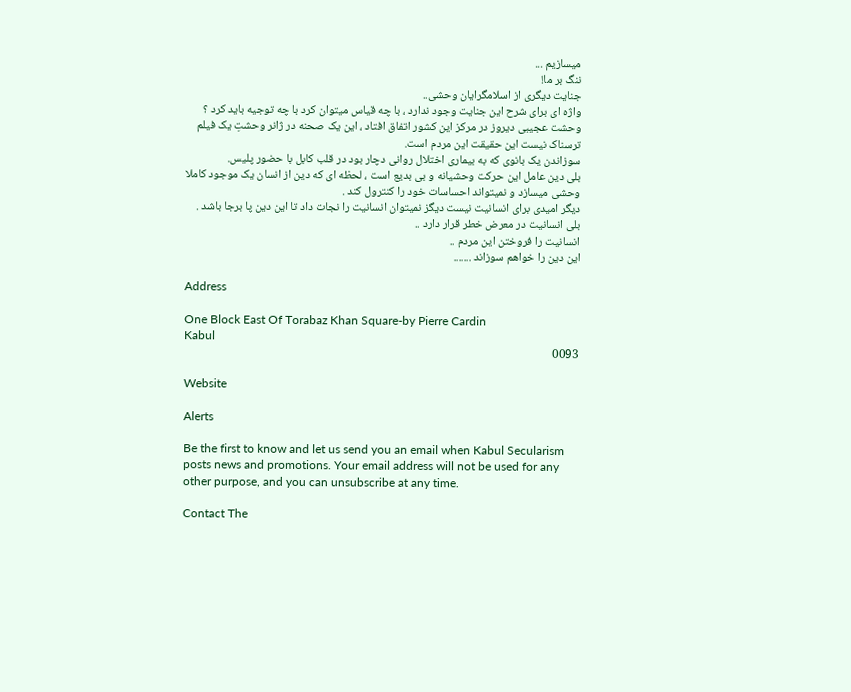میسازیم ...
ننگ بر ما!
جنایت دیگری از اسلامگرایان وحشی..
واژه ای برای شرح این جنایت وجود ندارد ، با چه قیاس میتوان کرد با چه توجیه باید کرد ؟
وحشت عجیبی دیروز در مرکز این کشور اتفاق افتاد ، این یک صحنه در ژانر وحشتِ یک فیلم ترسناک نیست این حقیقت این مردم است.
سوزاندن یک بانوی که به بیماری اختلال روانی دچار بود در قلب کابل با حضور پلیس.
بلی دین عامل این حرکت وحشیانه و بی بدیع است ، لحظه ای که دین از انسان یک موجود کاملا وحشی میسازد و نمیتواند احساسات خود را کنترول کند .
دیگر امیدی برای انسانیت نیست دیگز نمیتوان انسانیت را نجات داد تا این دین پا برجا باشد .
بلی انسانیت در معرض خطر قرار دارد ..
انسانیت را فروختن این مردم ..
این دین را خواهم سوزاند .......

Address

One Block East Of Torabaz Khan Square-by Pierre Cardin
Kabul
0093

Website

Alerts

Be the first to know and let us send you an email when Kabul Secularism posts news and promotions. Your email address will not be used for any other purpose, and you can unsubscribe at any time.

Contact The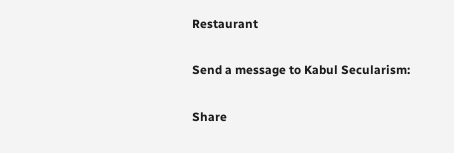Restaurant

Send a message to Kabul Secularism:

Share